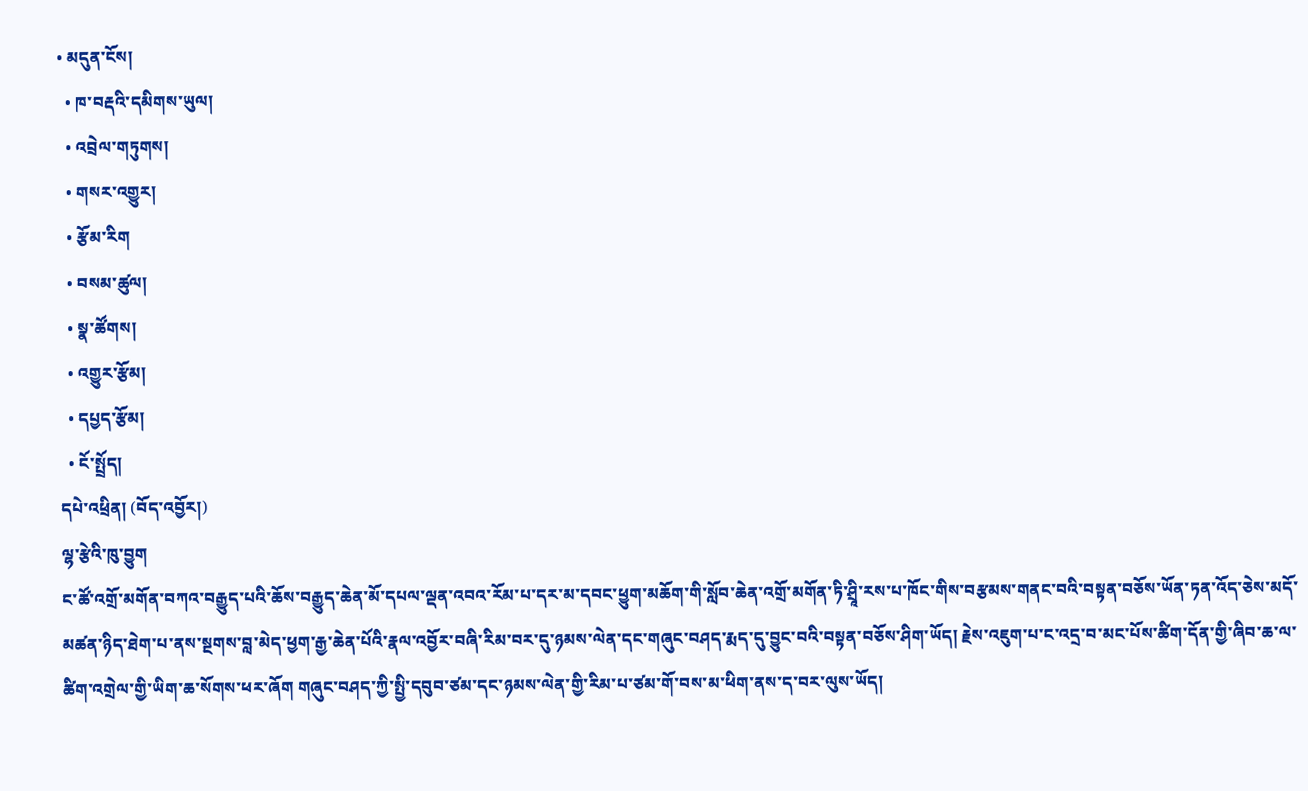• མདུན་ངོས།
  • ཁ་བརྡའི་དམིགས་ཡུལ།
  • འབྲེལ་གཏུགས།
  • གསར་འགྱུར།
  • རྩོམ་རིག
  • བསམ་ཚུལ།
  • སྣ་ཚོགས།
  • འགྱུར་རྩོམ།
  • དཔྱད་རྩོམ།
  • ངོ་སྤྲོད།
དཔེ་འཕྲིན། (བོད་འབྱོར།)
ལྷ་རྩེའི་ཁུ་བྱུག
ང་ཚོ་འགྲོ་མགོན་བཀའ་བརྒྱུད་པའི་ཆོས་བརྒྱུད་ཆེན་མོ་དཔལ་ལྡན་འབའ་རོམ་པ་དར་མ་དབང་ཕྱུག་མཆོག་གི་སློབ་ཆེན་འགྲོ་མགོན་ཏི་ཤྲཱི་རས་པ་ཁོང་གིས་བརྩམས་གནང་བའི་བསྟན་བཅོས་ཡོན་ཏན་འོད་ཅེས་མདོ་མཚན་ཉིད་ཐེག་པ་ནས་སྔགས་བླ་མེད་ཕྱག་རྒྱ་ཆེན་པོའི་རྣལ་འབྱོར་བཞི་རིམ་བར་དུ་ཉམས་ལེན་དང་གཞུང་བཤད་རྨད་དུ་བྱུང་བའི་བསྟན་བཅོས་ཤིག་ཡོད། རྗེས་འཇུག་པ་ང་འདྲ་བ་མང་པོས་ཚིག་དོན་གྱི་ཞིབ་ཆ་ལ་ཚིག་འགྲེལ་གྱི་ཡིག་ཆ་སོགས་ཕར་ཞོག གཞུང་བཤད་ཀྱི་སྤྱི་དབུབ་ཙམ་དང་ཉམས་ལེན་གྱི་རིམ་པ་ཙམ་གོ་བས་མ་ཕིག་ནས་ད་བར་ལུས་ཡོད།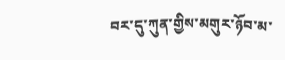བར་དུ་ཀུན་གྱིས་མགུར་ཉོབ་མ་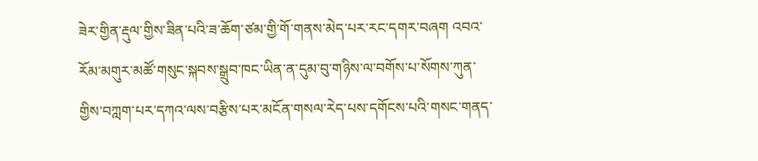ཟེར་གྱིན་རྡུལ་གྱིས་ཟིན་པའི་ཟ་ཆོག་ཙམ་གྱི་གོ་གནས་མེད་པར་རང་དགར་བཞག འབའ་རོམ་མགུར་མཚོ་གསུང་སྐབས་སྒྲུབ་ཁང་ཡིན་ན་དུམ་བུ་གཉིས་ལ་བགོས་པ་སོགས་ཀུན་གྱིས་བཀླག་པར་དཀའ་ལས་བརྩིས་པར་མངོན་གསལ་རེད་པས་དགོངས་པའི་གསང་གནད་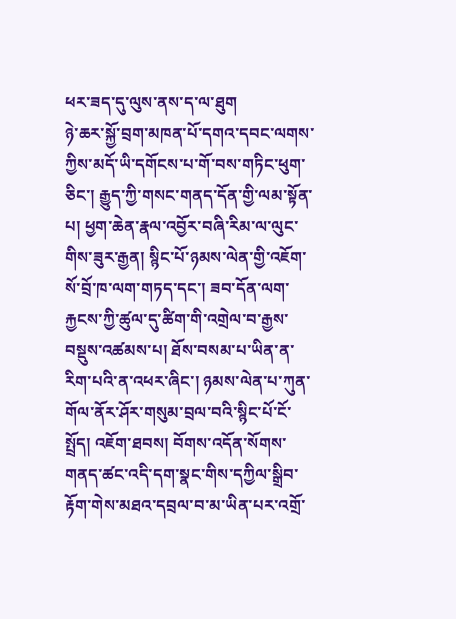ཕར་ཟད་དུ་ལུས་ནས་ད་ལ་ཐུག
ཉེ་ཆར་སྐྱོ་བྲག་མཁན་པོ་དགའ་དབང་ལགས་ཀྱིས་མདོ་ཡི་དགོངས་པ་གོ་བས་གཏིང་ཕུག་ཅིང་། རྒྱུད་ཀྱི་གསང་གནད་དོན་གྱི་ལམ་སྟོན་པ། ཕྱག་ཆེན་རྣལ་འབྱོར་བཞི་རིམ་ལ་ལུང་གིས་ཟུར་རྒྱན། སྙིང་པོ་ཉམས་ལེན་གྱི་འཇོག་སོ་བྲོ་ཁ་ལག་གཏད་དང་། ཟབ་དོན་ལག་རྐྱངས་ཀྱི་ཚུལ་དུ་ཚིག་གི་འགྲེལ་བ་རྒྱས་བསྡུས་འཚམས་པ། ཐོས་བསམ་པ་ཡིན་ན་རིག་པའི་ན་འཕར་ཞིང་། ཉམས་ལེན་པ་ཀུན་གོལ་ནོར་ཤོར་གསུམ་བྲལ་བའི་སྙིང་པོ་ངོ་སྤྲོད། འཇོག་ཐབས། བོགས་འདོན་སོགས་གནད་ཚང་འདི་དག་སྣང་གིས་དཀྱིལ་སྒྲིབ་རྟོག་གེས་མཐའ་དབྲལ་བ་མ་ཡིན་པར་འགྲོ་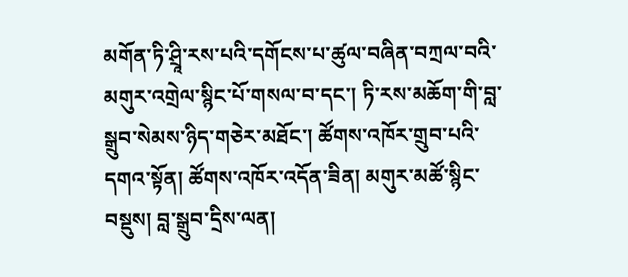མགོན་ཏི་ཤྲཱི་རས་པའི་དགོངས་པ་ཚུལ་བཞིན་བཀྲལ་བའི་མགུར་འགྲེལ་སྙིང་པོ་གསལ་བ་དང་། ཏི་རས་མཆོག་གི་བླ་སྒྲུབ་སེམས་ཉིད་གཅེར་མཐོང་། ཚོགས་འཁོར་གྲུབ་པའི་དགའ་སྟོན། ཚོགས་འཁོར་འདོན་ཟིན། མགུར་མཚོ་སྙིང་བསྡུས། བླ་སྒྲུབ་དྲིས་ལན།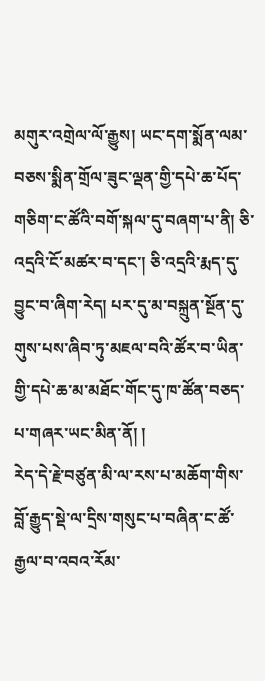མགུར་འགྲེལ་ལོ་རྒྱུས། ཡང་དག་སྨོན་ལམ་བཅས་སྨིན་གྲོལ་ཟུང་ལྡན་གྱི་དཔེ་ཆ་པོད་གཅིག་ང་ཚོའི་བགོ་སྐལ་དུ་བཞག་པ་ནི། ཅི་འདྲའི་ངོ་མཚར་བ་དང་། ཅི་འདྲའི་རྨད་དུ་བྱུང་བ་ཞིག་རེད། པར་དུ་མ་བསྐྲུན་སྔོན་དུ་གུས་པས་ཞིབ་ཏུ་མཇལ་བའི་ཚོར་བ་ཡིན་གྱི་དཔེ་ཆ་མ་མཐོང་གོང་དུ་ཁ་ཚོན་བཅད་པ་གཞར་ཡང་མིན་ནོ། །
རེད་དེ་རྗེ་བཙུན་མི་ལ་རས་པ་མཆོག་གིས་བློ་རྒྱུད་སྡེ་ལ་དྲིས་གསུང་པ་བཞིན་ང་ཚོ་རྒྱལ་བ་འབའ་རོམ་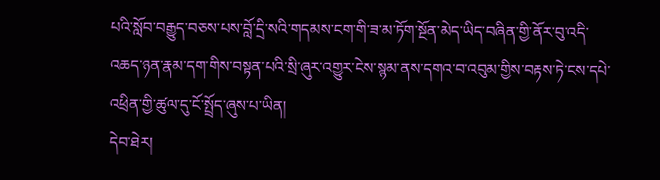པའི་སློབ་བརྒྱུད་བཅས་པས་བློ་དྲི་སའི་གདམས་ངག་གི་ཟ་མ་ཏོག་སྔོན་མེད་ཡིད་བཞིན་གྱི་ནོར་བུ་འདི་འཆད་ཉན་རྣམ་དག་གིས་བསྟན་པའི་སྲི་ཞུར་འགྱུར་ངེས་སྙམ་ནས་དགའ་བ་འབུམ་གྱིས་བརྟས་ཏེ་ངས་དཔེ་འཕྲིན་གྱི་ཚུལ་དུ་ངོ་སྤྲོད་ཞུས་པ་ཡིན།
དེབ་ཐེར།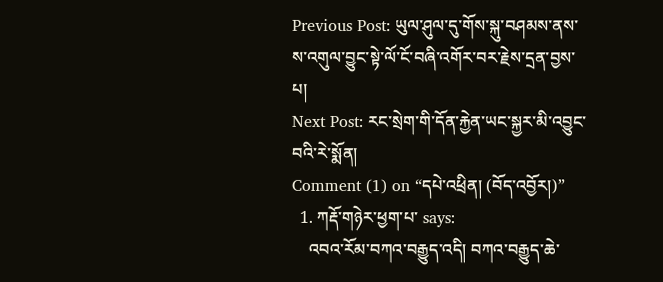Previous Post: ཡུལ་ཤུལ་དུ་གོས་སྐུ་བཤམས་ནས་ས་འགུལ་བྱུང་སྟེ་ལོ་ངོ་བཞི་འགོར་བར་རྗེས་དྲན་བྱས་པ།
Next Post: རང་སྲེག་གི་དོན་རྐྱེན་ཡང་སྐྱར་མི་འབྱུང་བའི་རེ་སྨོན།
Comment (1) on “དཔེ་འཕྲིན། (བོད་འབྱོར།)”
  1. ཀརྡོ་གཉེར་ཕྱག་པ་ says:
    འབའ་རོམ་བཀའ་བརྒྱུད་འདི། བཀའ་བརྒྱུད་ཆེ་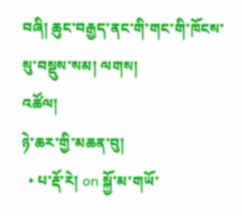བཞི། ཆུང་བརྒྱད་ནང་གི་གང་གི་ཁོངས་སུ་བསྡུས་སམ། ལགས།
འཚོལ།
ཉེ་ཆར་གྱི་མཆན་བུ།
  • པ་རྡོ་རེ། on སྐྱོ་མ་གཡོ་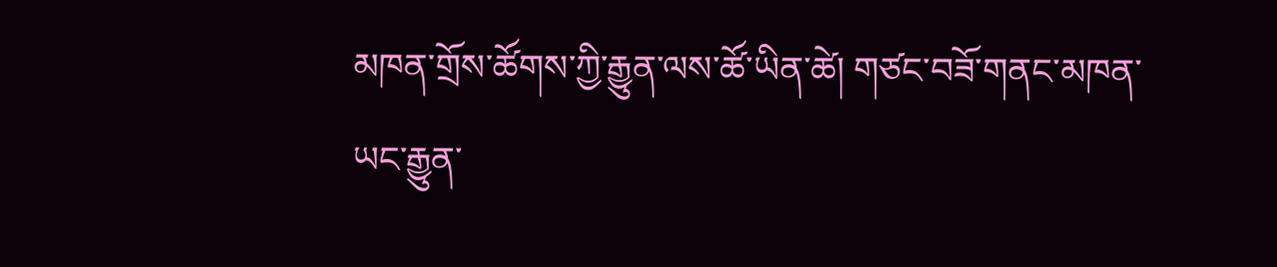མཁན་གྲོས་ཚོགས་ཀྱི་རྒྱུན་ལས་ཚོ་ཡིན་ཚེ། གཙང་བཟོ་གནང་མཁན་ཡང་རྒྱུན་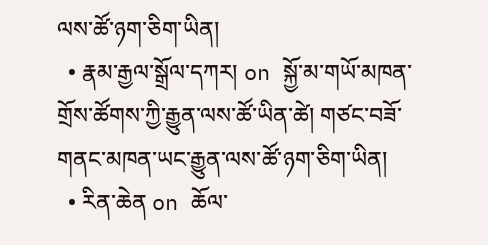ལས་ཚོ་ཉག་ཅིག་ཡིན།
  • རྣམ་རྒྱལ་སྒྲོལ་དཀར། on སྐྱོ་མ་གཡོ་མཁན་གྲོས་ཚོགས་ཀྱི་རྒྱུན་ལས་ཚོ་ཡིན་ཚེ། གཙང་བཟོ་གནང་མཁན་ཡང་རྒྱུན་ལས་ཚོ་ཉག་ཅིག་ཡིན།
  • རིན་ཆེན on ཆོལ་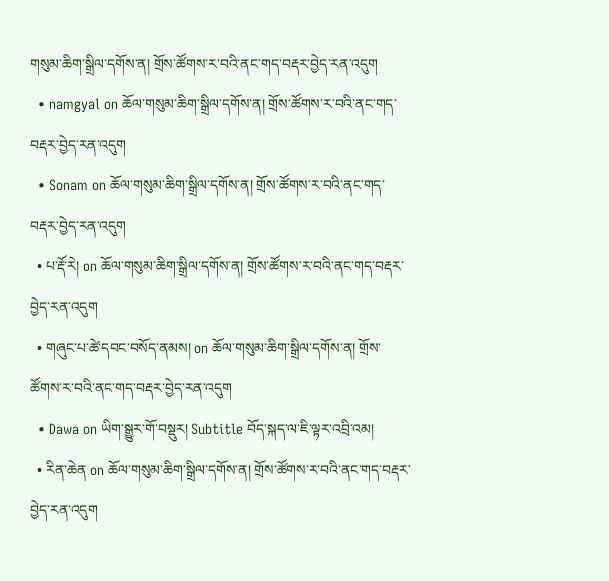གསུམ་ཆིག་སྒྲིལ་དགོས་ན། གྲོས་ཚོགས་ར་བའི་ནང་གད་བརྡར་བྱེད་རན་འདུག
  • namgyal on ཆོལ་གསུམ་ཆིག་སྒྲིལ་དགོས་ན། གྲོས་ཚོགས་ར་བའི་ནང་གད་བརྡར་བྱེད་རན་འདུག
  • Sonam on ཆོལ་གསུམ་ཆིག་སྒྲིལ་དགོས་ན། གྲོས་ཚོགས་ར་བའི་ནང་གད་བརྡར་བྱེད་རན་འདུག
  • པ་རྡོ་རེ། on ཆོལ་གསུམ་ཆིག་སྒྲིལ་དགོས་ན། གྲོས་ཚོགས་ར་བའི་ནང་གད་བརྡར་བྱེད་རན་འདུག
  • གཞུང་པ་ཚེ་དབང་བསོད་ནམས། on ཆོལ་གསུམ་ཆིག་སྒྲིལ་དགོས་ན། གྲོས་ཚོགས་ར་བའི་ནང་གད་བརྡར་བྱེད་རན་འདུག
  • Dawa on ཡིག་སྒྱུར་གོ་བསྡུར། Subtitle བོད་སྐད་ལ་ཇི་ལྟར་འབྲི་འམ།
  • རིན་ཆེན on ཆོལ་གསུམ་ཆིག་སྒྲིལ་དགོས་ན། གྲོས་ཚོགས་ར་བའི་ནང་གད་བརྡར་བྱེད་རན་འདུག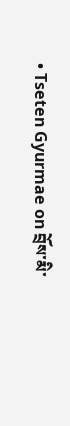• Tseten Gyurmae on བྲོས་མི་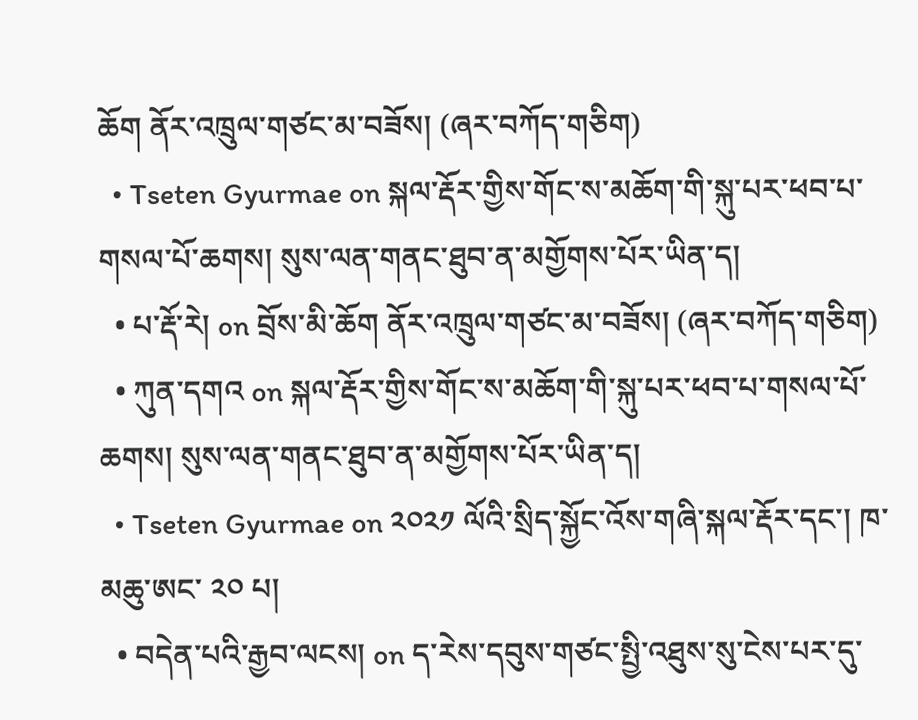ཆོག ནོར་འཁྲུལ་གཙང་མ་བཟོས། (ཞར་བཀོད་གཅིག)
  • Tseten Gyurmae on སྐལ་རྡོར་གྱིས་གོང་ས་མཆོག་གི་སྐུ་པར་ཕབ་པ་གསལ་པོ་ཆགས། སུས་ལན་གནང་ཐུབ་ན་མགྱོགས་པོར་ཡིན་ད།
  • པ་རྡོ་རེ། on བྲོས་མི་ཆོག ནོར་འཁྲུལ་གཙང་མ་བཟོས། (ཞར་བཀོད་གཅིག)
  • ཀུན་དགའ on སྐལ་རྡོར་གྱིས་གོང་ས་མཆོག་གི་སྐུ་པར་ཕབ་པ་གསལ་པོ་ཆགས། སུས་ལན་གནང་ཐུབ་ན་མགྱོགས་པོར་ཡིན་ད།
  • Tseten Gyurmae on ༢༠༢༡ ལོའི་སྲིད་སྐྱོང་འོས་གཞི་སྐལ་རྡོར་དང་། ཁ་མཆུ་ཨང་ ༢༠ པ།
  • བདེན་པའི་རྒྱབ་ལངས། on ད་རེས་དབུས་གཙང་སྤྱི་འཐུས་སུ་ངེས་པར་དུ་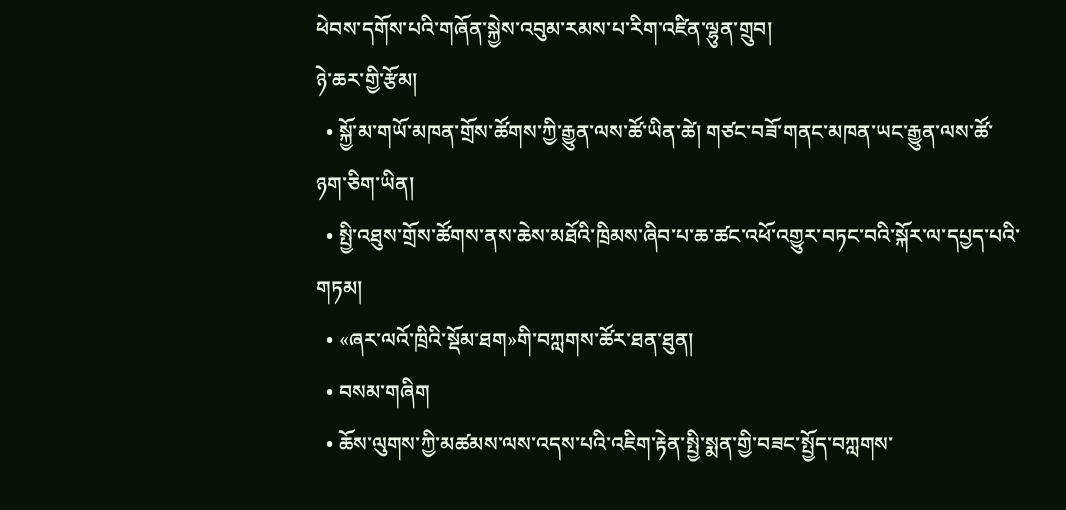ཕེབས་དགོས་པའི་གཞོན་སྐྱེས་འབུམ་རམས་པ་རིག་འཛིན་ལྷུན་གྲུབ།
ཉེ་ཆར་གྱི་རྩོམ།
  • སྐྱོ་མ་གཡོ་མཁན་གྲོས་ཚོགས་ཀྱི་རྒྱུན་ལས་ཚོ་ཡིན་ཚེ། གཙང་བཟོ་གནང་མཁན་ཡང་རྒྱུན་ལས་ཚོ་ཉག་ཅིག་ཡིན།
  • སྤྱི་འཐུས་གྲོས་ཚོགས་ནས་ཆེས་མཐོའི་ཁྲིམས་ཞིབ་པ་ཆ་ཚང་འཕོ་འགྱུར་བཏང་བའི་སྐོར་ལ་དཔྱད་པའི་གཏམ།
  • «ཞར་ལའོ་ཁྲིའི་སྡོམ་ཐག»གི་བཀླགས་ཚོར་ཐན་ཐུན།
  • བསམ་གཞིག
  • ཆོས་ལུགས་ཀྱི་མཚམས་ལས་འདས་པའི་འཇིག་རྟེན་སྤྱི་སྨན་གྱི་བཟང་སྤྱོད་བཀླགས་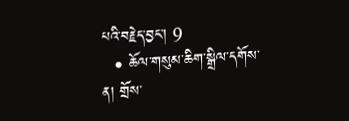པའི་བརྗེད་བྱང་། 9
  • ཆོལ་གསུམ་ཆིག་སྒྲིལ་དགོས་ན། གྲོས་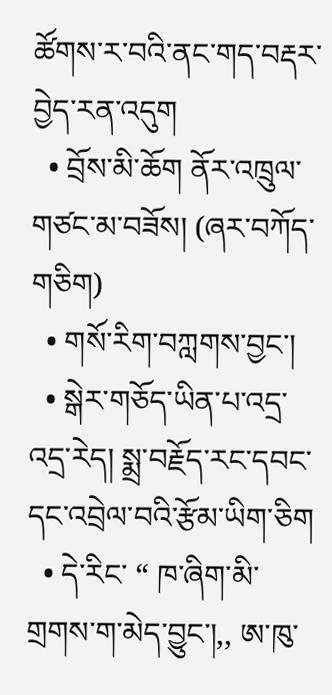ཚོགས་ར་བའི་ནང་གད་བརྡར་བྱེད་རན་འདུག
  • བྲོས་མི་ཆོག ནོར་འཁྲུལ་གཙང་མ་བཟོས། (ཞར་བཀོད་གཅིག)
  • གསོ་རིག་བཀླགས་བྱང་།
  • སྒེར་གཅོད་ཡིན་པ་འདྲ་འདྲ་རེད། སྨྲ་བརྗོད་རང་དབང་དང་འབྲེལ་བའི་རྩོམ་ཡིག་ཅིག
  • དེ་རིང་ “ ཁ་ཞིག་མི་གྲགས་ག་མེད་བྱུང་།,, ཨ་ཁུ་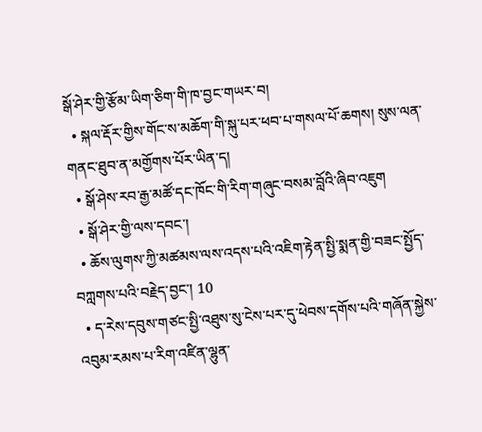སྒོ་ཤེར་གྱི་རྩོམ་ཡིག་ཅིག་གི་ཁ་བྱང་གཡར་བ།
  • སྐལ་རྡོར་གྱིས་གོང་ས་མཆོག་གི་སྐུ་པར་ཕབ་པ་གསལ་པོ་ཆགས། སུས་ལན་གནང་ཐུབ་ན་མགྱོགས་པོར་ཡིན་ད།
  • སྒོ་ཤེས་རབ་རྒྱ་མཚོ་དང་ཁོང་གི་རིག་གཞུང་བསམ་བློའི་ཞིབ་འཇུག
  • སྒོ་ཤེར་གྱི་ལས་དབང་།
  • ཆོས་ལུགས་ཀྱི་མཚམས་ལས་འདས་པའི་འཇིག་རྟེན་སྤྱི་སྨན་གྱི་བཟང་སྤྱོད་བཀླགས་པའི་བརྗེད་བྱང་། 10
  • ད་རེས་དབུས་གཙང་སྤྱི་འཐུས་སུ་ངེས་པར་དུ་ཕེབས་དགོས་པའི་གཞོན་སྐྱེས་འབུམ་རམས་པ་རིག་འཛིན་ལྷུན་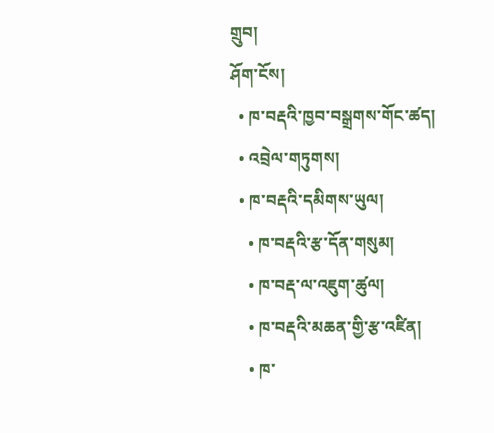གྲུབ།
ཤོག་ངོས།
  • ཁ་བརྡའི་ཁྱབ་བསྒྲགས་གོང་ཚད།
  • འབྲེལ་གཏུགས།
  • ཁ་བརྡའི་དམིགས་ཡུལ།
    • ཁ་བརྡའི་རྩ་དོན་གསུམ།
    • ཁ་བརྡ་ལ་འཇུག་ཚུལ།
    • ཁ་བརྡའི་མཆན་གྱི་རྩ་འཛིན།
    • ཁ་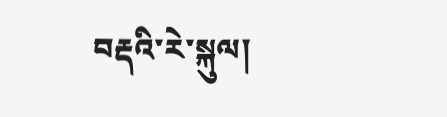བརྡའི་རེ་སྐུལ།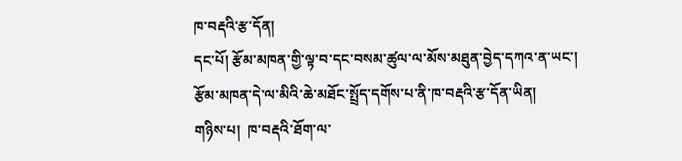ཁ་བརྡའི་རྩ་དོན།
དང་པོ། རྩོམ་མཁན་གྱི་ལྟ་བ་དང་བསམ་ཚུལ་ལ་མོས་མཐུན་བྱེད་དཀའ་ན་ཡང་། རྩོམ་མཁན་དེ་ལ་མིའི་ཆེ་མཐོང་སྤྲོད་དགོས་པ་ནི་ཁ་བརྡའི་རྩ་དོན་ཡིན།
གཉིས་པ།  ཁ་བརྡའི་ཐོག་ལ་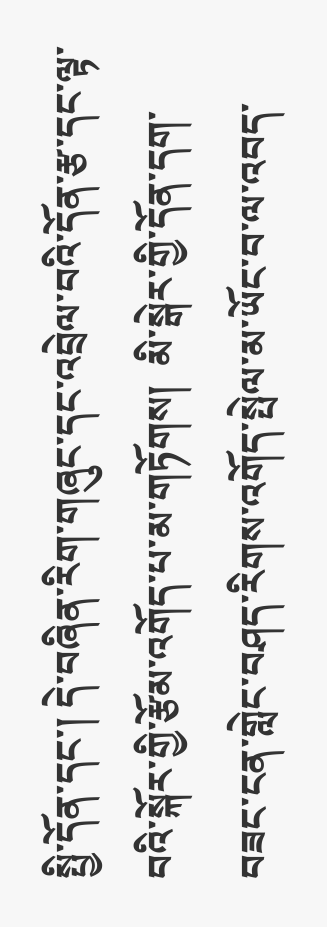སྤྱི་དོན་དང་། དེ་བཞིན་རིག་གཞུང་དང་འབྲེལ་བའི་དོན་རྩ་དང་ལྟ་བའི་སྐོར་གྱི་རྩོམ་འགོད་པ་མ་གཏོགས།  མི་སྒེར་གྱི་དོན་དག་བཟང་ངན་གླེང་བཤད་རིགས་འགོད་སྤེལ་མ་ཡོང་བ་ལ་འབད་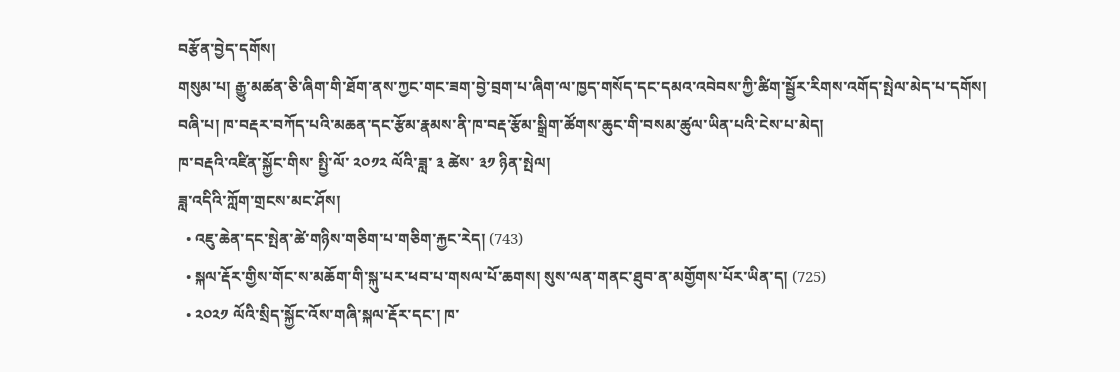བརྩོན་བྱེད་དགོས།
གསུམ་པ། རྒྱུ་མཚན་ཅི་ཞིག་གི་ཐོག་ནས་ཀྱང་གང་ཟག་བྱེ་བྲག་པ་ཞིག་ལ་ཁྱད་གསོད་དང་དམའ་འབེབས་ཀྱི་ཚིག་སྦྱོར་རིགས་འགོད་སྤེལ་མེད་པ་དགོས།
བཞི་པ། ཁ་བརྡར་བཀོད་པའི་མཆན་དང་རྩོམ་རྣམས་ནི་ཁ་བརྡ་རྩོམ་སྒྲིག་ཚོགས་ཆུང་གི་བསམ་ཚུལ་ཡིན་པའི་ངེས་པ་མེད།
ཁ་བརྡའི་འཛིན་སྐྱོང་གིས་ སྤྱི་ལོ་ ༢༠༡༢ ལོའི་ཟླ་ ༣ ཚེས་ ༣༡ ཉིན་སྤེལ།
ཟླ་འདིའི་ཀློག་གྲངས་མང་ཤོས།
  • འཇུ་ཆེན་དང་སྤེན་ཚེ་གཉིས་གཅིག་པ་གཅིག་རྐྱང་རེད། (743)
  • སྐལ་རྡོར་གྱིས་གོང་ས་མཆོག་གི་སྐུ་པར་ཕབ་པ་གསལ་པོ་ཆགས། སུས་ལན་གནང་ཐུབ་ན་མགྱོགས་པོར་ཡིན་ད། (725)
  • ༢༠༢༡ ལོའི་སྲིད་སྐྱོང་འོས་གཞི་སྐལ་རྡོར་དང་། ཁ་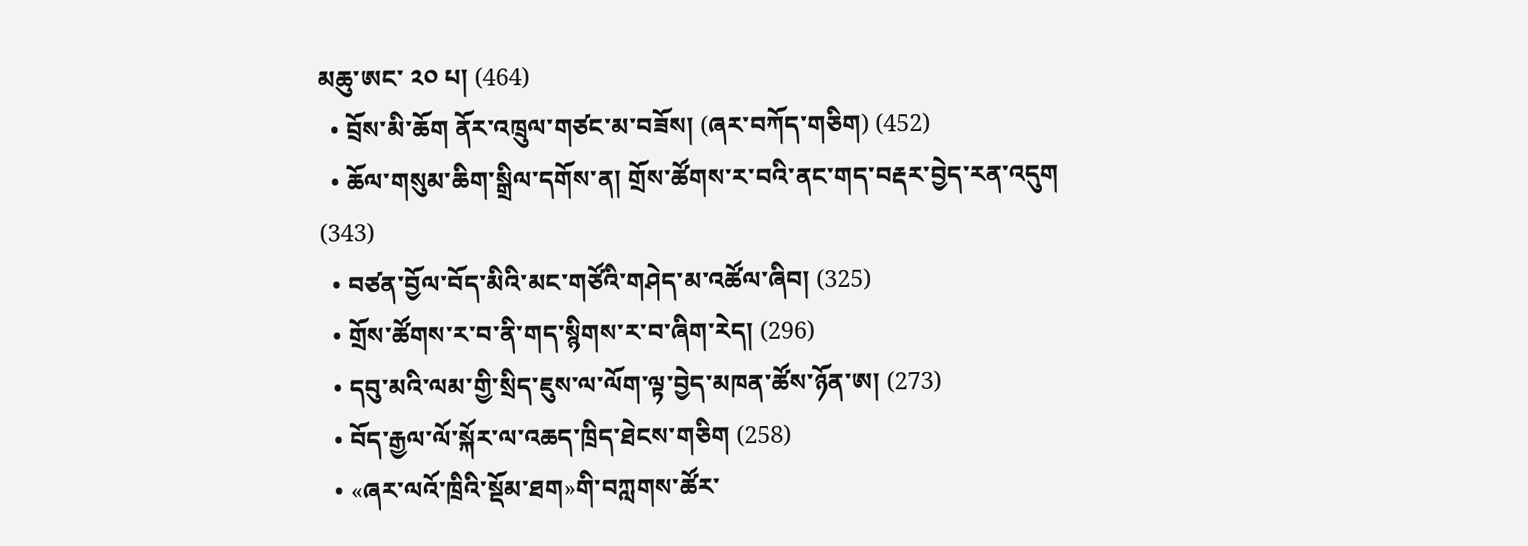མཆུ་ཨང་ ༢༠ པ། (464)
  • བྲོས་མི་ཆོག ནོར་འཁྲུལ་གཙང་མ་བཟོས། (ཞར་བཀོད་གཅིག) (452)
  • ཆོལ་གསུམ་ཆིག་སྒྲིལ་དགོས་ན། གྲོས་ཚོགས་ར་བའི་ནང་གད་བརྡར་བྱེད་རན་འདུག (343)
  • བཙན་བྱོལ་བོད་མིའི་མང་གཙོའི་གཤེད་མ་འཚོལ་ཞིབ། (325)
  • གྲོས་ཚོགས་ར་བ་ནི་གད་སྙིགས་ར་བ་ཞིག་རེད། (296)
  • དབུ་མའི་ལམ་གྱི་སྲིད་ཇུས་ལ་ལོག་ལྟ་བྱེད་མཁན་ཚོས་ཉོན་ཨ། (273)
  • བོད་རྒྱལ་ལོ་སྐོར་ལ་འཆད་ཁྲིད་ཐེངས་གཅིག (258)
  • «ཞར་ལའོ་ཁྲིའི་སྡོམ་ཐག»གི་བཀླགས་ཚོར་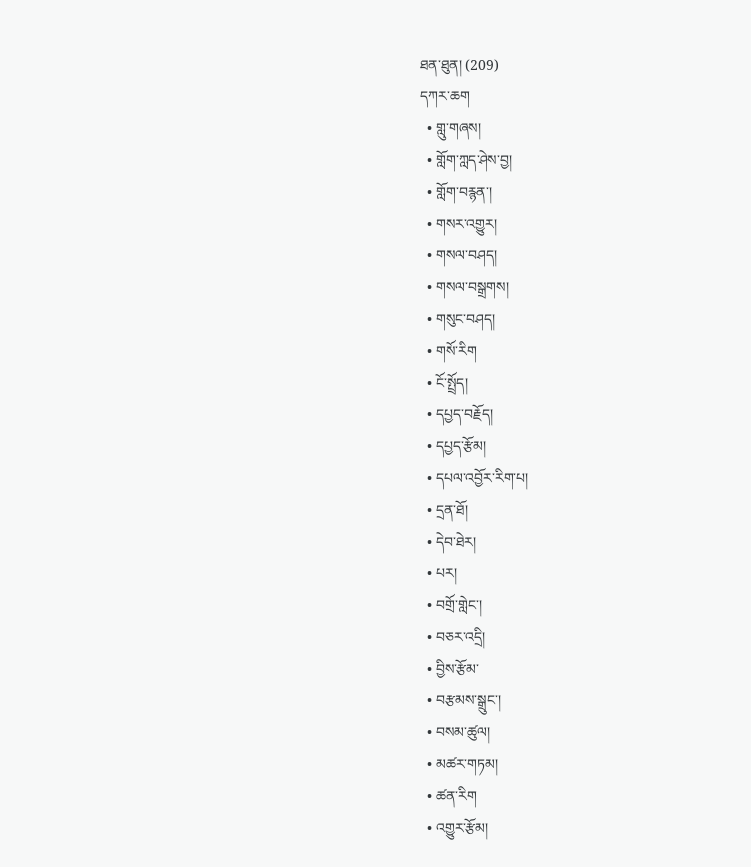ཐན་ཐུན། (209)
དཀར་ཆག
  • གླུ་གཞས།
  • གློག་ཀླད་ཤེས་བྱ།
  • གློག་བརྙན་།
  • གསར་འགྱུར།
  • གསལ་བཤད།
  • གསལ་བསྒྲགས།
  • གསུང་བཤད།
  • གསོ་རིག
  • ངོ་སྤྲོད།
  • དཔྱད་བརྗོད།
  • དཔྱད་རྩོམ།
  • དཔལ་འབྱོར་རིག་པ།
  • དྲན་ཐོ།
  • དེབ་ཐེར།
  • པར།
  • བགྲོ་གླེང་།
  • བཅར་འདྲི།
  • བྱིས་རྩོམ་
  • བརྩམས་སྒྲུང་།
  • བསམ་ཚུལ།
  • མཚར་གཏམ།
  • ཚན་རིག
  • འགྱུར་རྩོམ།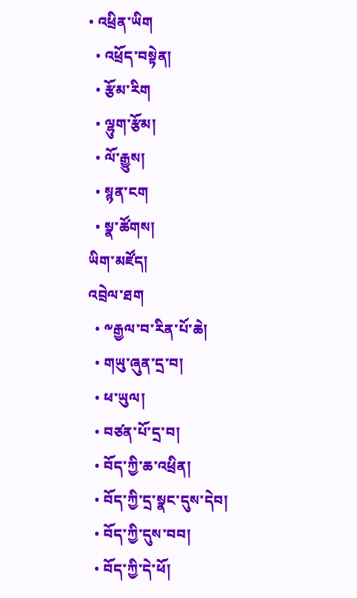• འཕྲིན་ཡིག
  • འཕྲོད་བསྟེན།
  • རྩོམ་རིག
  • ལྷུག་རྩོམ།
  • ལོ་རྒྱུས།
  • སྙན་ངག
  • སྣ་ཚོགས།
ཡིག་མཛོད།
འབྲེལ་ཐག
  • ༸རྒྱལ་བ་རིན་པོ་ཆེ།
  • གཡུ་ཞུན་དྲ་བ།
  • ཕ་ཡུལ།
  • བཙན་པོ་དྲ་བ།
  • བོད་ཀྱི་ཆ་འཕྲིན།
  • བོད་ཀྱི་དྲ་སྣང་དུས་དེབ།
  • བོད་ཀྱི་དུས་བབ།
  • བོད་ཀྱི་དེ་ཕོ།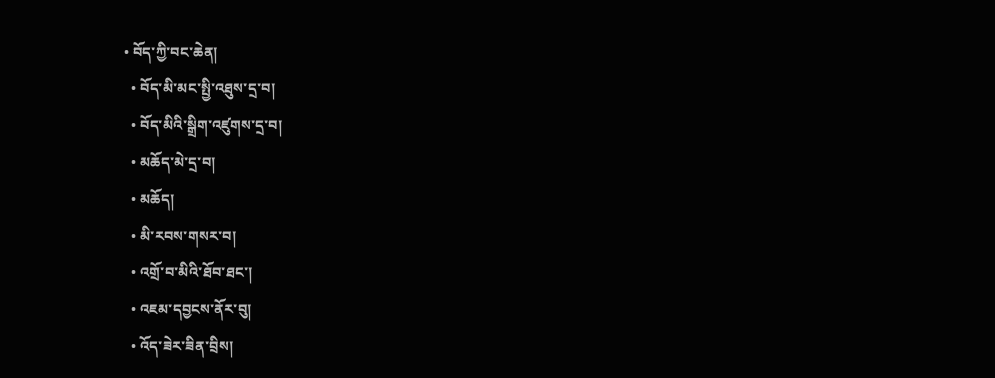• བོད་ཀྱི་བང་ཆེན།
  • བོད་མི་མང་སྤྱི་འཐུས་དྲ་བ།
  • བོད་མིའི་སྒྲིག་འཛུགས་དྲ་བ།
  • མཆོད་མེ་དྲ་བ།
  • མཆོད།
  • མི་རབས་གསར་བ།
  • འགྲོ་བ་མིའི་ཐོབ་ཐང་།
  • འཇམ་དབྱངས་ནོར་བུ།
  • འོད་ཟེར་ཟིན་བྲིས།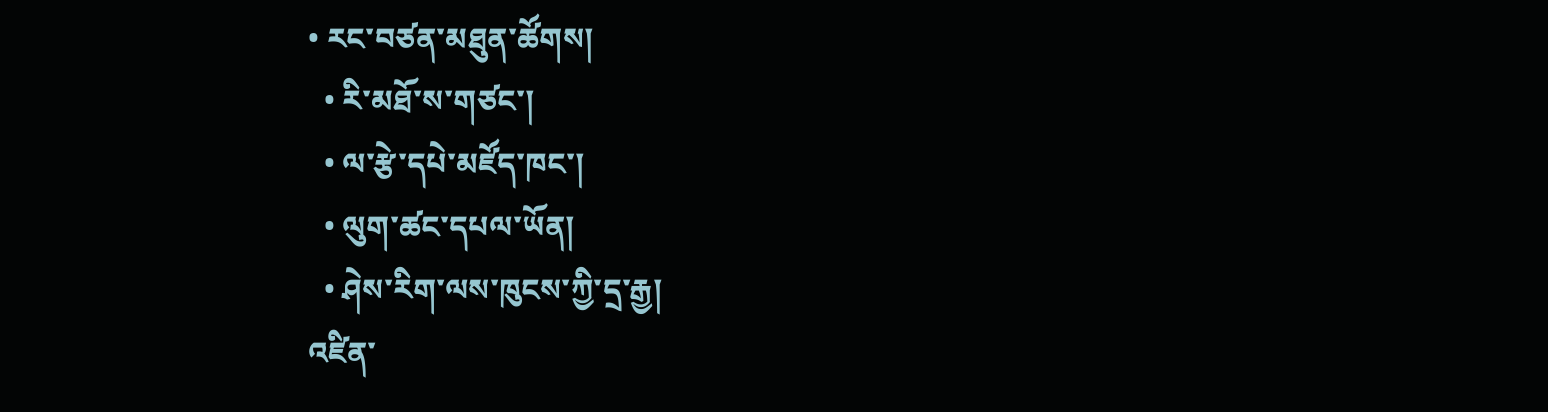• རང་བཙན་མཐུན་ཚོགས།
  • རི་མཐོ་ས་གཙང་།
  • ལ་རྩེ་དཔེ་མཛོད་ཁང་།
  • ལུག་ཚང་དཔལ་ཡོན།
  • ཤེས་རིག་ལས་ཁུངས་ཀྱི་དྲ་རྒྱ།
འཛིན་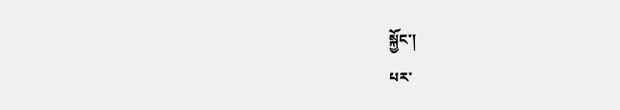སྐྱོང་།
པར་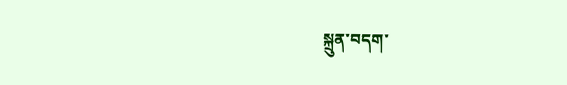སྐྲུན་བདག་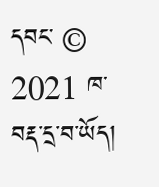དབང་ © 2021 ཁ་བརྡ་དྲ་བ་ཡོད།